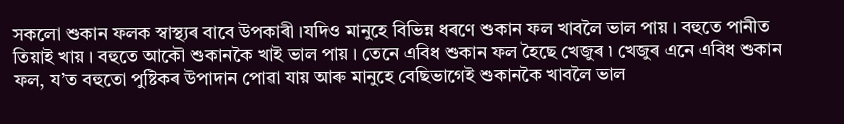সকলো শুকান ফলক স্বাস্থ্যৰ বাবে উপকাৰী ।যদিও মানুহে বিভিন্ন ধৰণে শুকান ফল খাবলৈ ভাল পায় । বহুতে পানীত তিয়াই খায় । বহুতে আকৌ শুকানকৈ খাই ভাল পায় । তেনে এবিধ শুকান ফল হৈছে খেজুৰ ৷ খেজুৰ এনে এবিধ শুকান ফল, য’ত বহুতো পুষ্টিকৰ উপাদান পোৱা যায় আৰু মানুহে বেছিভাগেই শুকানকৈ খাবলৈ ভাল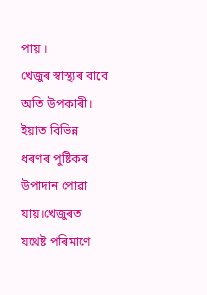পায় ।
খেজুৰ স্বাস্থ্যৰ বাবে অতি উপকাৰী। ইয়াত বিভিন্ন ধৰণৰ পুষ্টিকৰ উপাদান পোৱা যায়।খেজুৰত যথেষ্ট পৰিমাণে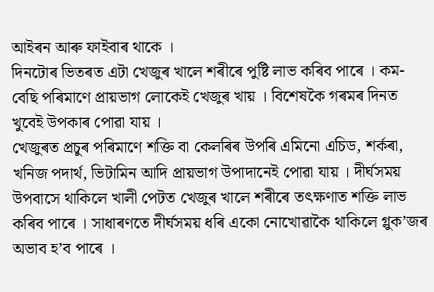আইৰন আৰু ফাইবাৰ থাকে ।
দিনটোৰ ভিতৰত এটা খেজুৰ খালে শৰীৰে পুষ্টি লাভ কৰিব পাৰে । কম-বেছি পৰিমাণে প্রায়ভাগ লোকেই খেজুৰ খায় । বিশেষকৈ গৰমৰ দিনত খুবেই উপকাৰ পোৱা যায় ।
খেজুৰত প্ৰচুৰ পৰিমাণে শক্তি বা কেলৰিৰ উপৰি এমিনো এচিড, শৰ্কৰা, খনিজ পদার্থ, ভিটামিন আদি প্ৰায়ভাগ উপাদানেই পোৱা যায় । দীর্ঘসময় উপবাসে থাকিলে খালী পেটত খেজুৰ খালে শৰীৰে তৎক্ষণাত শক্তি লাভ কৰিব পাৰে । সাধাৰণতে দীর্ঘসময় ধৰি একো নোখোৱাকৈ থাকিলে গ্লুক’জৰ অভাব হ’ব পাৰে ।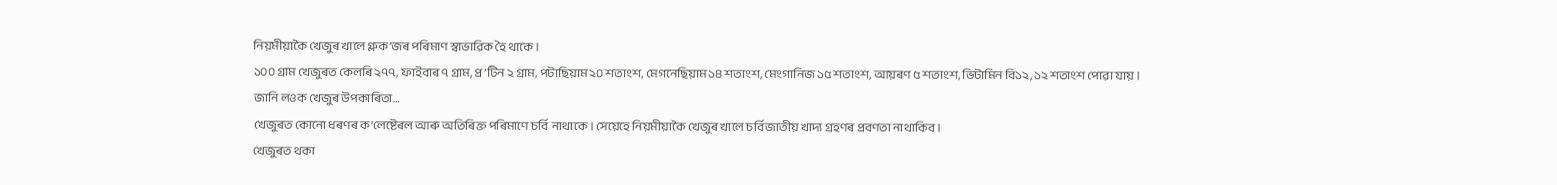নিয়মীয়াকৈ খেজুৰ খালে গ্লুক’জৰ পৰিমাণ স্বাভাৱিক হৈ থাকে ।
১০০ গ্রাম খেজুৰত কেলৰি ২৭৭, ফাইবাৰ ৭ গ্রাম, প্ৰ’টিন ২ গ্রাম, পটাছিয়াম ২০ শতাংশ, মেগনেছিয়াম ১৪ শতাংশ, মেংগানিজ ১৫ শতাংশ, আয়ৰণ ৫ শতাংশ, ভিটামিন বি১২, ১২ শতাংশ পোৱা যায় ।
জানি লওক খেজুৰ উপকাৰিতা…
খেজুৰত কোনো ধৰণৰ ক’লেষ্টেৰল আৰু অতিৰিক্ত পৰিমাণে চৰ্বি নাথাকে । সেয়েহে নিয়মীয়াকৈ খেজুৰ খালে চর্বিজাতীয় খাদ্য গ্ৰহণৰ প্রবণতা নাথাকিব।
খেজুৰত থকা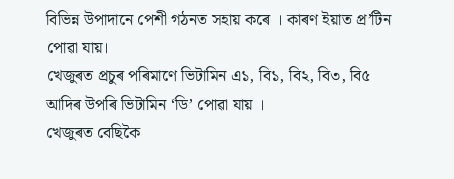বিভিন্ন উপাদানে পেশী গঠনত সহায় কৰে । কাৰণ ইয়াত প্র’টিন পোৱা যায়।
খেজুৰত প্ৰচুৰ পৰিমাণে ভিটামিন এ১, বি১, বি২, বি৩, বি৫ আদিৰ উপৰি ভিটামিন ‘ডি’ পোৱা যায় ।
খেজুৰত বেছিকৈ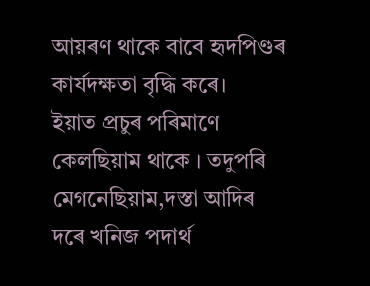আয়ৰণ থাকে বাবে হৃদপিণ্ডৰ কাৰ্যদক্ষতা বৃদ্ধি কৰে।
ইয়াত প্ৰচুৰ পৰিমাণে কেলছিয়াম থাকে । তদুপৰি মেগনেছিয়াম,দস্তা আদিৰ দৰে খনিজ পদাৰ্থ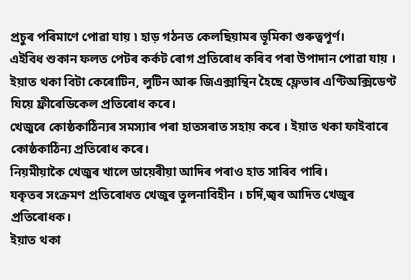প্ৰচুৰ পৰিমাণে পোৱা যায় ৷ হাড় গঠনত কেলছিয়ামৰ ভূমিকা গুৰুত্বপূৰ্ণ।
এইবিধ শুকান ফলত পেটৰ কৰ্কট ৰোগ প্ৰতিৰোধ কৰিব পৰা উপাদান পোৱা যায় । ইয়াত থকা বিটা কেৰোটিন, লুটিন আৰু জিএক্সান্থিন হৈছে ফ্লেভাৰ এণ্টিঅক্সিডেণ্ট যিয়ে ফ্ৰীৰেডিকেল প্ৰতিৰোধ কৰে।
খেজুৰে কোষ্ঠকাঠিন্যৰ সমস্যাৰ পৰা হাতসৰাত সহায় কৰে । ইয়াত থকা ফাইবাৰে কোষ্ঠকাঠিন্য প্রতিৰোধ কৰে।
নিয়মীয়াকৈ খেজুৰ খালে ডায়েৰীয়া আদিৰ পৰাও হাত সাৰিব পাৰি।
যকৃতৰ সংক্ৰমণ প্ৰতিৰোধত খেজুৰ তুলনাবিহীন । চর্দি,জ্বৰ আদিত খেজুৰ প্ৰতিৰোধক।
ইয়াত থকা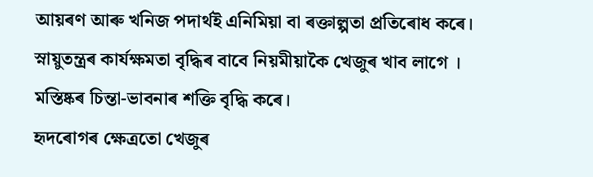আয়ৰণ আৰু খনিজ পদার্থই এনিমিয়া বা ৰক্তাল্পতা প্ৰতিৰোধ কৰে।
স্নায়ুতন্ত্ৰৰ কাৰ্যক্ষমতা বৃদ্ধিৰ বাবে নিয়মীয়াকৈ খেজুৰ খাব লাগে । মস্তিষ্কৰ চিন্তা-ভাবনাৰ শক্তি বৃদ্ধি কৰে।
হৃদৰোগৰ ক্ষেত্ৰতো খেজুৰ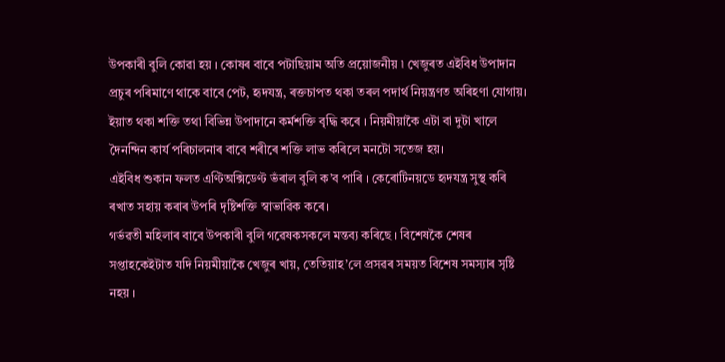উপকাৰী বুলি কোৱা হয় । কোষৰ বাবে পটাছিয়াম অতি প্ৰয়োজনীয় ৷ খেজুৰত এইবিধ উপাদান প্ৰচুৰ পৰিমাণে থাকে বাবে পেট, হৃদযন্ত্ৰ, ৰক্তচাপত থকা তৰল পদাৰ্থ নিয়ন্ত্ৰণত অৰিহণা যোগায়।
ইয়াত থকা শক্তি তথা বিভিন্ন উপাদানে কর্মশক্তি বৃদ্ধি কৰে । নিয়মীয়াকৈ এটা বা দুটা খালে দৈনন্দিন কার্য পৰিচালনাৰ বাবে শৰীৰে শক্তি লাভ কৰিলে মনটো সতেজ হয়।
এইবিধ শুকান ফলত এণ্টিঅক্সিডেণ্ট ভঁৰাল বুলি ক’ব পাৰি । কেৰোটিনয়ডে হৃদযন্ত্র সুস্থ কৰি ৰখাত সহায় কৰাৰ উপৰি দৃষ্টিশক্তি স্বাভাৱিক কৰে।
গৰ্ভৱতী মহিলাৰ বাবে উপকাৰী বুলি গৱেষকসকলে মন্তব্য কৰিছে । বিশেষকৈ শেষৰ সপ্তাহকেইটাত যদি নিয়মীয়াকৈ খেজুৰ খায়, তেতিয়াহ’লে প্ৰসৱৰ সময়ত বিশেষ সমস্যাৰ সৃষ্টি নহয় ।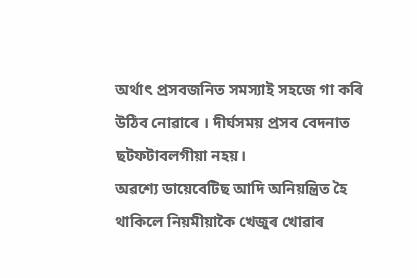অর্থাৎ প্রসবজনিত সমস্যাই সহজে গা কৰি উঠিব নোৱাৰে । দীর্ঘসময় প্রসব বেদনাত ছটফটাবলগীয়া নহয়।
অৱশ্যে ডায়েবেটিছ আদি অনিয়ন্ত্রিত হৈ থাকিলে নিয়মীয়াকৈ খেজুৰ খোৱাৰ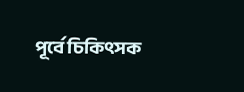পূর্বে চিকিৎসক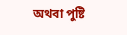অথবা পুষ্টি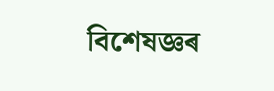বিশেষজ্ঞৰ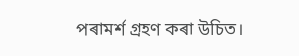পৰামৰ্শ গ্ৰহণ কৰা উচিত।